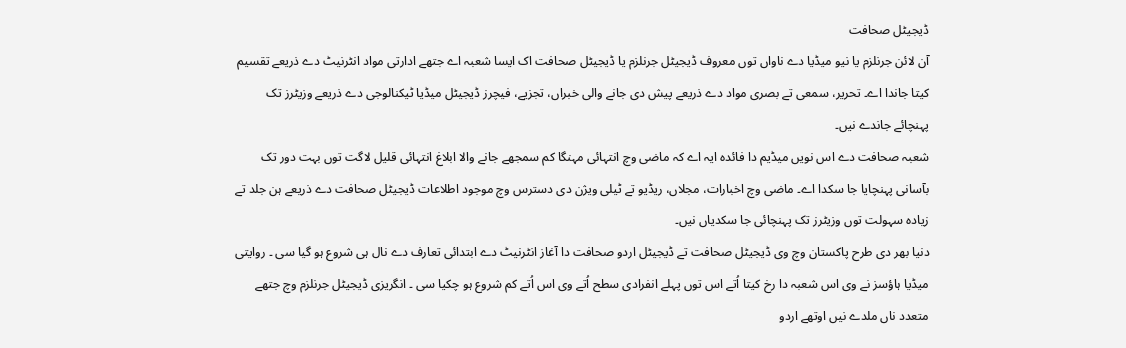ڈیجیٹل صحافت
آن لائن جرنلزم یا نیو میڈیا دے ناواں توں معروف ڈیجیٹل جرنلزم یا ڈیجیٹل صحافت اک ایسا شعبہ اے جتھے ادارتی مواد انٹرنیٹ دے ذریعے تقسیم کیتا جاندا اے۔ تحریر، سمعی تے بصری مواد دے ذریعے پیش دی جانے والی خبراں، تجزیے، فیچرز ڈیجیٹل میڈیا ٹیکنالوجی دے ذریعے وزیٹرز تک پہنچائے جاندے نيں۔
شعبہ صحافت دے اس نويں میڈیم دا فائدہ ایہ اے کہ ماضی وچ انتہائی مہنگا کم سمجھے جانے والا ابلاغ انتہائی قلیل لاگت توں بہت دور تک بآسانی پہنچایا جا سکدا اے۔ ماضی وچ اخبارات، مجلاں، ریڈیو تے ٹیلی ویژن دی دسترس وچ موجود اطلاعات ڈیجیٹل صحافت دے ذریعے ہن جلد تے زیادہ سہولت توں وزیٹرز تک پہنچائی جا سکدیاں نيں۔
دنیا بھر دی طرح پاکستان وچ وی ڈیجیٹل صحافت تے ڈیجیٹل اردو صحافت دا آغاز انٹرنیٹ دے ابتدائی تعارف دے نال ہی شروع ہو گیا سی ۔ روايتی میڈیا ہاؤسز نے وی اس شعبہ دا رخ کیتا اُتے اس توں پہلے انفرادی سطح اُتے وی اس اُتے کم شروع ہو چکيا سی ۔ انگریزی ڈیجیٹل جرنلزم وچ جتھے متعدد ناں ملدے نيں اوتھے اردو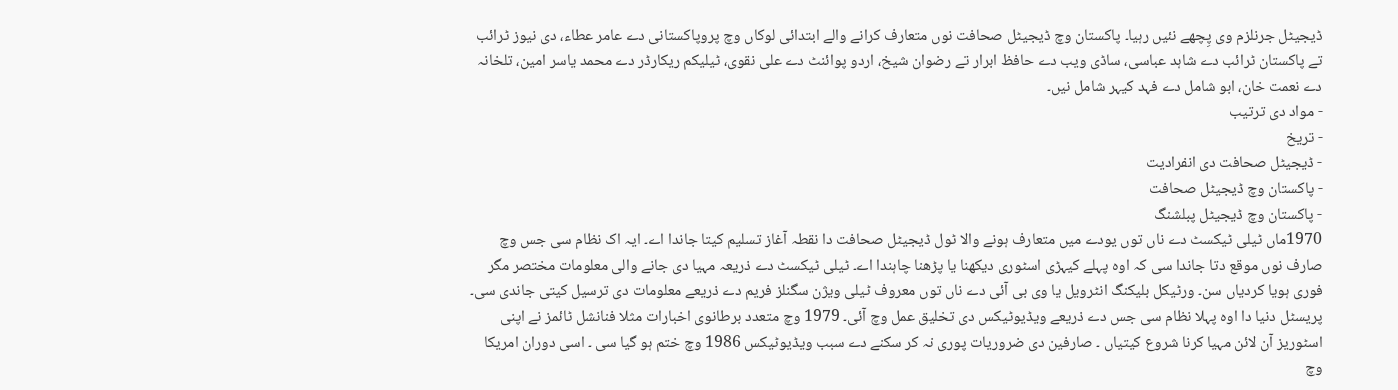ڈیجیٹل جرنلزم وی پِچھے نئيں رہیا۔ پاکستان وچ ڈیجیٹل صحافت نوں متعارف کرانے والے ابتدائی لوکاں وچ پروپاکستانی دے عامر عطاء، دی نیوز ٹرائب تے پاکستان ٹرائب دے شاہد عباسی، ساڈی ویب دے حافظ ابرار تے رضوان شیخ، اردو پوائنٹ دے علی نقوی، ٹیلیکم ریکارڈر دے محمد یاسر امین، تلخانہ دے نعمت خان، ابو شامل دے فہد کیہر شامل نيں۔
- مواد دی ترتیب
- تریخ
- ڈیجیٹل صحافت دی انفرادیت
- پاکستان وچ ڈیجیٹل صحافت
- پاکستان وچ ڈیجیٹل پبلشنگ
1970ماں ٹیلی ٹیکسٹ دے ناں توں یودے ميں متعارف ہونے والا ٹول ڈیجیٹل صحافت دا نقطہ آغاز تسلیم کیتا جاندا اے۔ ایہ اک نظام سی جس وچ صارف نوں موقع دتا جاندا سی کہ اوہ پہلے کیہڑی اسٹوری دیکھنا یا پڑھنا چاہندا اے۔ ٹیلی ٹیکسٹ دے ذریعہ مہیا دی جانے والی معلومات مختصر مگر فوری ہويا کردیاں سن۔ ورٹیکل بلیکنگ انٹرویل یا وی بی آئی دے ناں توں معروف ٹیلی ویژن سگنلز فریم دے ذریعے معلومات دی ترسیل کيتی جاندی سی۔
پریسٹل دنیا دا اوہ پہلا نظام سی جس دے ذریعے ویڈیوٹیکس دی تخلیق عمل وچ آئی۔ 1979 وچ متعدد برطانوی اخبارات مثلا فنانشل ٹائمز نے اپنی اسٹوریز آن لائن مہیا کرنا شروع کيتیاں ۔ صارفین دی ضروریات پوری نہ کر سکنے دے سبب ویڈیوٹیکس 1986 وچ ختم ہو گیا سی ۔ اسی دوران امریکا وچ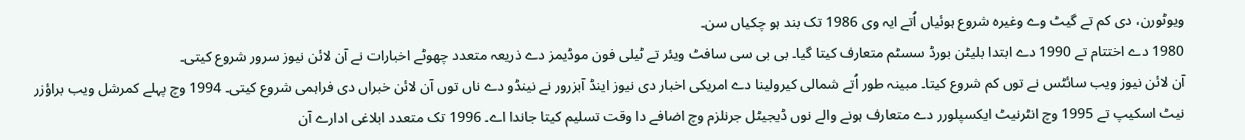ویوٹورن، دی کم تے گیٹ وے وغیرہ شروع ہوئیاں اُتے ایہ وی 1986 تک بند ہو چکیاں سن۔
1980 دے اختتام تے 1990 دے ابتدا بلیٹن بورڈ سسٹم متعارف کیتا گیا۔ بی بی سی سافٹ ویئر تے ٹیلی فون موڈیمز دے ذریعہ متعدد چھوٹے اخبارات نے آن لائن نیوز سرور شروع کيتی۔
آن لائن نیوز ویب سائٹس نے توں کم شروع کیتا۔ مبینہ طور اُتے شمالی کیرولینا دے امریکی اخبار دی نیوز اینڈ آبزرور نے نینڈو دے ناں توں آن لائن خبراں دی فراہمی شروع کيتی۔ 1994 وچ پہلے کمرشل ویب براؤزر نیٹ اسکیپ تے 1995 وچ انٹرنیٹ ایکسپلورر دے متعارف ہونے والے نوں ڈیجیٹل جرنلزم وچ اضافے دا وقت تسلیم کیتا جاندا اے۔ 1996 تک متعدد ابلاغی ادارے آن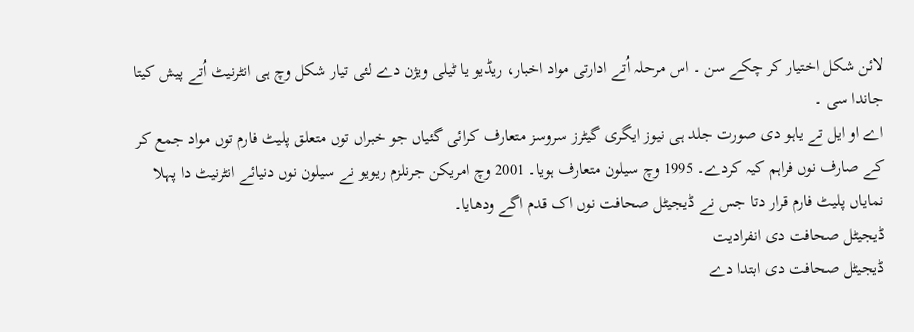لائن شکل اختیار کر چکے سن ۔ اس مرحلہ اُتے ادارتی مواد اخبار، ریڈیو یا ٹیلی ویژن دے لئی تیار شکل وچ ہی انٹرنیٹ اُتے پیش کیتا جاندا سی ۔
اے او ایل تے یاہو دی صورت جلد ہی نیوز ایگری گیٹرز سروسز متعارف کرائی گئياں جو خبراں توں متعلق پلیٹ فارم توں مواد جمع کر کے صارف نوں فراہم کیہ کردے۔ 1995 وچ سیلون متعارف ہويا۔ 2001 وچ امریکن جرنلزم ریویو نے سیلون نوں دنیائے انٹرنیٹ دا پہلا نمایاں پلیٹ فارم قرار دتا جس نے ڈیجیٹل صحافت نوں اک قدم اگے ودھایا۔
ڈیجیٹل صحافت دی انفرادیت
ڈیجیٹل صحافت دی ابتدا دے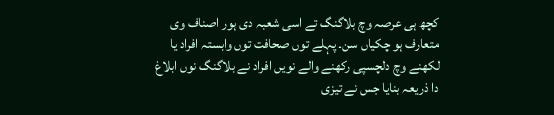کچھ ہی عرصہ وچ بلاگنگ تے اسی شعبہ دی ہور اصناف وی متعارف ہو چکیاں سن۔ پہلے توں صحافت توں وابستہ افراد یا لکھنے وچ دلچسپی رکھنے والے نويں افراد نے بلاگنگ نوں ابلاغ دا ذریعہ بنایا جس نے تیزی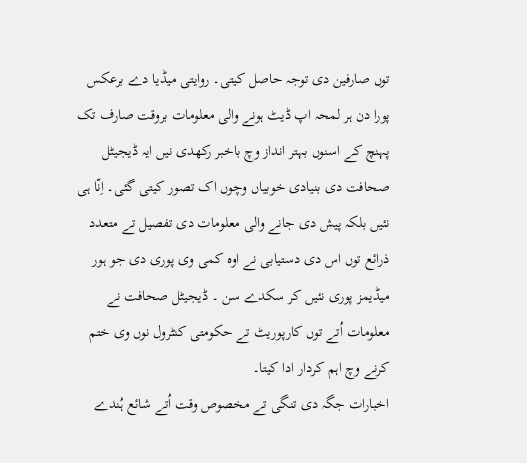توں صارفین دی توجہ حاصل کيتی۔ روايتی میڈیا دے برعکس پورا دن ہر لمحہ اپ ڈیٹ ہونے والی معلومات بروقت صارف تک پہنچ کے اسنوں بہتر انداز وچ باخبر رکھدی نيں ایہ ڈیجیٹل صحافت دی بنیادی خوبیاں وچوں اک تصور کيتی گئی۔ اِنّا ہی نئيں بلکہ پیش دی جانے والی معلومات دی تفصیل تے متعدد ذرائع توں اس دی دستیابی نے اوہ کمی وی پوری دی جو ہور میڈیمز پوری نئيں کر سکدے سن ۔ ڈیجیٹل صحافت نے معلومات اُتے توں کارپوریٹ تے حکومتی کنٹرول نوں وی ختم کرنے وچ اہم کردار ادا کیتا۔
اخبارات جگہ دی تنگی تے مخصوص وقت اُتے شائع ہُندے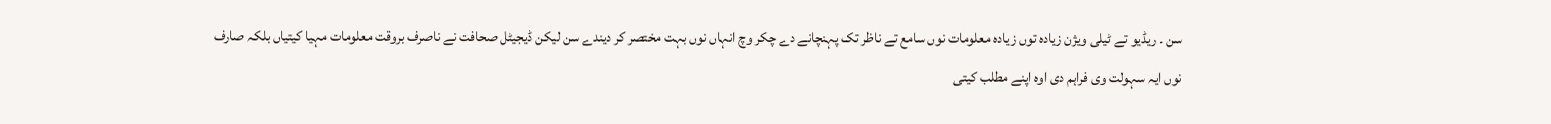سن ۔ ریڈیو تے ٹیلی ویژن زیادہ توں زیادہ معلومات نوں سامع تے ناظر تک پہنچانے دے چکر وچ انہاں نوں بہت مختصر کر دیندے سن لیکن ڈیجیٹل صحافت نے ناصرف بروقت معلومات مہیا کيتیاں بلکہ صارف نوں ایہ سہولت وی فراہم دی اوہ اپنے مطلب کيتی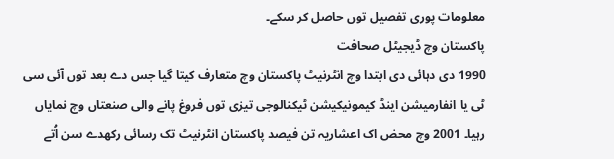معلومات پوری تفصیل توں حاصل کر سکے۔
پاکستان وچ ڈیجیٹل صحافت
1990 دی دہائی دی ابتدا وچ انٹرنیٹ پاکستان وچ متعارف کیتا گیا جس دے بعد توں آئی سی ٹی یا انفارمیشن اینڈ کیمونیکیشن ٹیکنالوجی تیزی توں فروغ پانے والی صنعتاں وچ نمایاں رہیا۔ 2001 وچ محض اک اعشاریہ تن فیصد پاکستان انٹرنیٹ تک رسائی رکھدے سن اُتے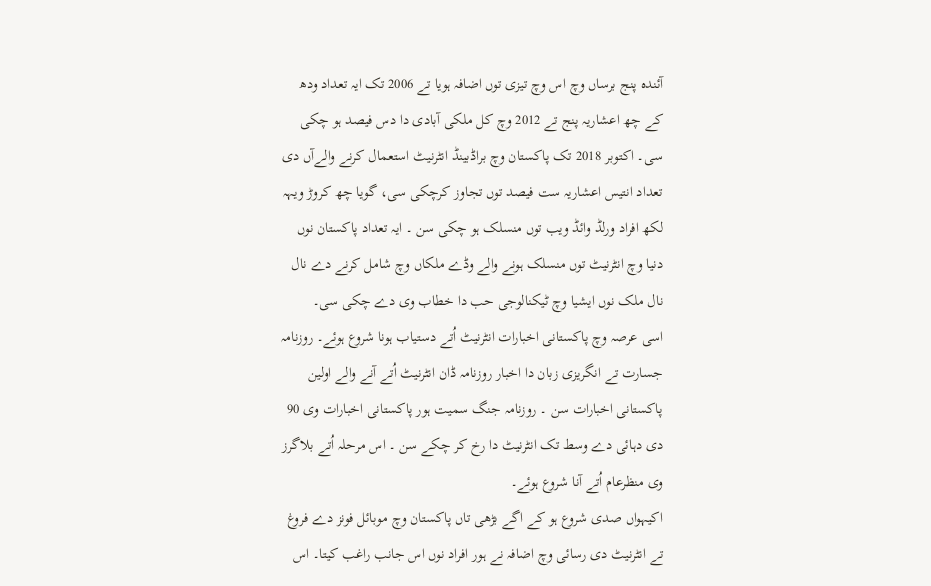آئندہ پنج برساں وچ اس وچ تیزی توں اضافہ ہويا تے 2006 تک ایہ تعداد ودھ کے چھ اعشاریہ پنج تے 2012 وچ کل ملکی آبادی دا دس فیصد ہو چکی سی۔ اکتوبر 2018 تک پاکستان وچ براڈبینڈ انٹرنیٹ استعمال کرنے والےآں دی تعداد انتیس اعشاریہ ست فیصد توں تجاوز کرچکی سی، گویا چھ کروڑ ویہہ لکھ افراد ورلڈ وائڈ ویب توں منسلک ہو چکی سن ۔ ایہ تعداد پاکستان نوں دنیا وچ انٹرنیٹ توں منسلک ہونے والے وڈے ملکاں وچ شامل کرنے دے نال نال ملک نوں ایشیا وچ ٹیکنالوجی حب دا خطاب وی دے چکی سی۔
اسی عرصہ وچ پاکستانی اخبارات انٹرنیٹ اُتے دستیاب ہونا شروع ہوئے۔ روزنامہ جسارت تے انگریزی زبان دا اخبار روزنامہ ڈان انٹرنیٹ اُتے آنے والے اولین پاکستانی اخبارات سن ۔ روزنامہ جنگ سمیت ہور پاکستانی اخبارات وی 90 دی دہائی دے وسط تک انٹرنیٹ دا رخ کر چکے سن ۔ اس مرحلہ اُتے بلاگرز وی منظرعام اُتے آنا شروع ہوئے۔
اکیہواں صدی شروع ہو کے اگے بڑھی تاں پاکستان وچ موبائل فونز دے فروغ تے انٹرنیٹ دی رسائی وچ اضافہ نے ہور افراد نوں اس جانب راغب کیتا۔ اس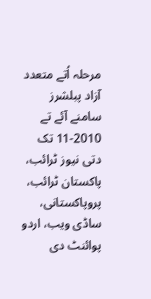مرحلہ اُتے متعدد آزاد پبلشرز سامنے آئے تے 2010-11 تک دتی نیوز ٹرائب، پاکستان ٹرائب، پروپاکستانی، ساڈی ویب، اردو پوائنٹ دی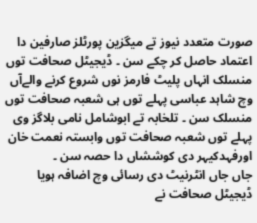صورت متعدد نیوز تے میگزین پورٹلز صارفین دا اعتماد حاصل کر چکے سن ۔ ڈیجیٹل صحافت توں منسلک انہاں پلیٹ فارمز نوں شروع کرنے والےآں وچ شاہد عباسی پہلے توں ہی شعبہ صحافت توں منسلک سن ۔ تلخابہ تے ابوشامل نامی بلاگز وی پہلے توں شعبہ صحافت توں وابستہ نعمت خان اورفہدکیہر دی کوششاں دا حصہ سن ۔
جاں جاں انٹرنیٹ دی رسائی وچ اضافہ ہويا ڈیجیٹل صحافت نے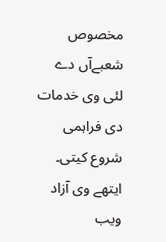مخصوص شعبےآں دے لئی وی خدمات دی فراہمی شروع کيتی۔ ایتھے وی آزاد ویب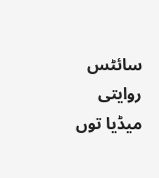سائٹس روايتی میڈیا توں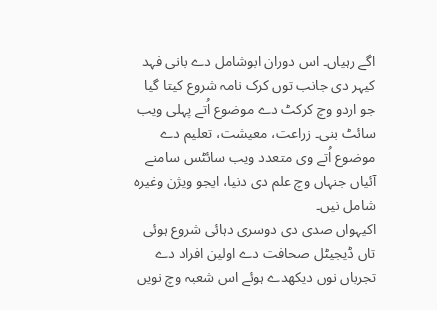اگے رہیاں۔ اس دوران ابوشامل دے بانی فہد کیہر دی جانب توں کرک نامہ شروع کیتا گیا جو اردو وچ کرکٹ دے موضوع اُتے پہلی ویب سائٹ بنی۔ زراعت، معیشت، تعلیم دے موضوع اُتے وی متعدد ویب سائٹس سامنے آئیاں جنہاں وچ علم دی دنیا، ایجو ویژن وغیرہ شامل نيں۔
اکیہواں صدی دی دوسری دہائی شروع ہوئی تاں ڈیجیٹل صحافت دے اولین افراد دے تجرباں نوں دیکھدے ہوئے اس شعبہ وچ نويں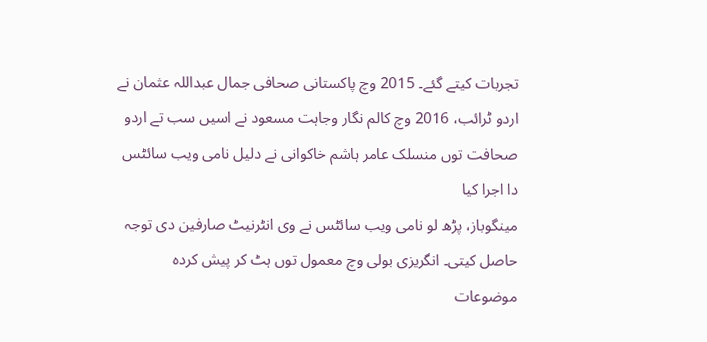تجربات کیتے گئے۔ 2015 وچ پاکستانی صحافی جمال عبداللہ عثمان نے اردو ٹرائب، 2016 وچ کالم نگار وجاہت مسعود نے اسيں سب تے اردو صحافت توں منسلک عامر ہاشم خاکوانی نے دلیل نامی ویب سائٹس دا اجرا کیا
مینگوباز، پڑھ لو نامی ویب سائٹس نے وی انٹرنیٹ صارفین دی توجہ حاصل کيتی۔ انگریزی بولی وچ معمول توں ہٹ کر پیش کردہ موضوعات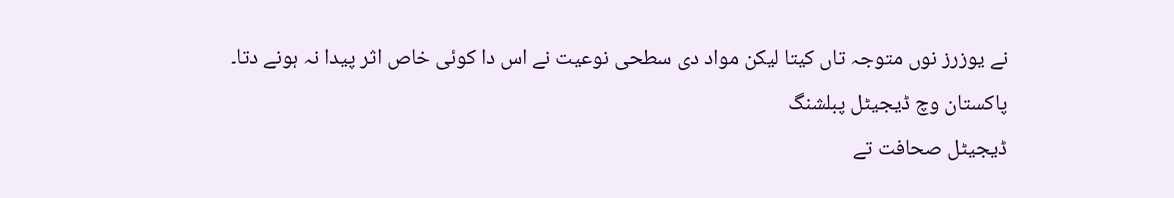نے یوزرز نوں متوجہ تاں کیتا لیکن مواد دی سطحی نوعیت نے اس دا کوئی خاص اثر پیدا نہ ہونے دتا۔
پاکستان وچ ڈیجیٹل پبلشنگ
ڈیجیٹل صحافت تے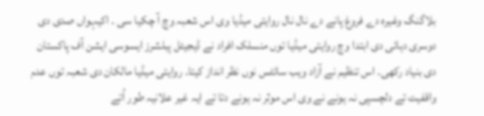بلاگنگ وغیرہ دے فروغ پانے دے نال نال روايتی میڈیا وی اس شعبہ وچ آ چکيا سی ۔ اکیہواں صدی دی دوسری دہائی دی ابتدا وچ روايتی میڈیا توں منسلک افراد نے ڈیجیٹل پبلشرز ایسوسی ایشن آف پاکستان دی بنیاد رکھی۔ اس تنظیم نے آزاد ویب سائٹس نوں نظر انداز کیتا۔ روايتی میڈیا مالکان دی شعبہ توں عدم واقفیت تے دلچسپی نہ ہونے نے وی اس موثر نہ ہونے دتا تے ایہ غیر علانیہ طور اُتے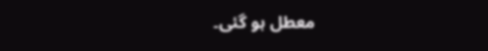معطل ہو گئی۔